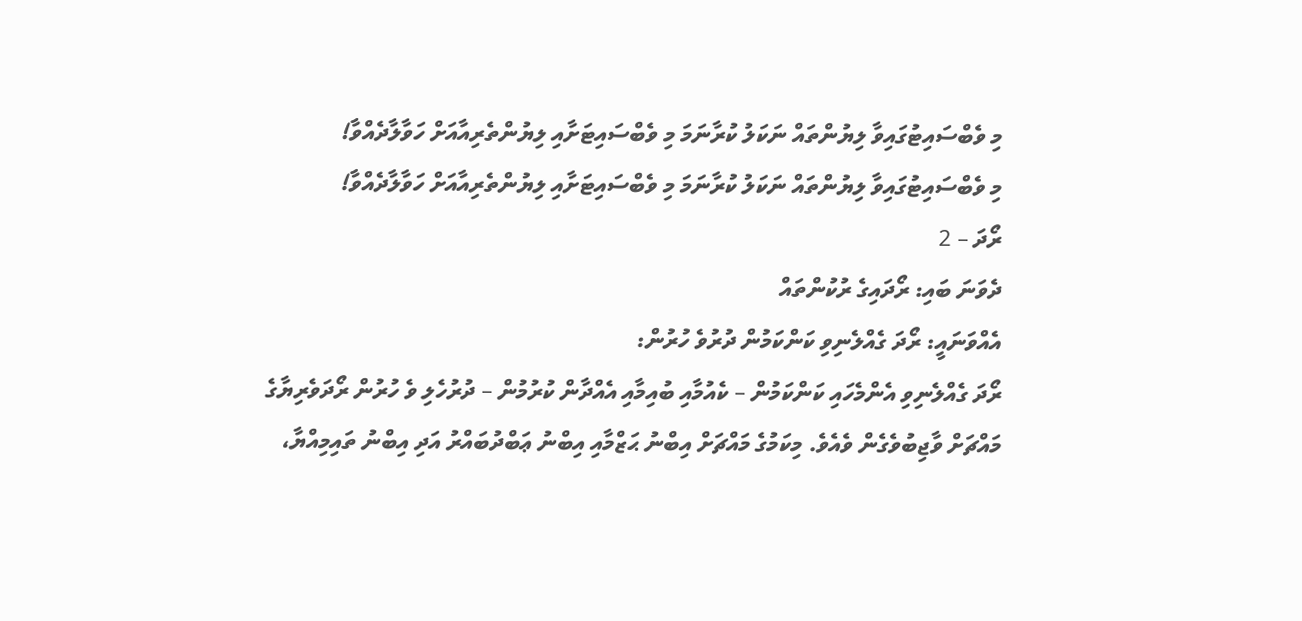މި ވެބްސައިޓުގައިވާ ލިޔުންތައް ނަކަލު ކުރާނަމަ މި ވެބްސައިޓަށާއި ލިޔުންތެރިއާއަށް ހަވާލާދެއްވާ!
މި ވެބްސައިޓުގައިވާ ލިޔުންތައް ނަކަލު ކުރާނަމަ މި ވެބްސައިޓަށާއި ލިޔުންތެރިއާއަށް ހަވާލާދެއްވާ!
ރޯދަ – 2
ދެވަނަ ބައި: ރޯދައިގެ ރުކުންތައް
އެއްވަނައީ: ރޯދަ ގެއްލެނިވި ކަންކަމުން ދުރުވެ ހުރުން:
ރޯދަ ގެއްލެނިވި އެންމެހައި ކަންކަމުން – ކެއުމާއި ބުއިމާއި އެއްދާން ކުރުމުން – ދުރުހެލި ވެ ހުރުން ރޯދަވެރިޔާގެ މައްޗަށް ވާޖިބުވެގެން ވެއެވެ. މިކަމުގެ މައްޗަށް އިބްނު ޙަޒްމާއި އިބްނު ޢަބްދުބައްރު އަދި އިބްނު ތައިމިއްޔާ،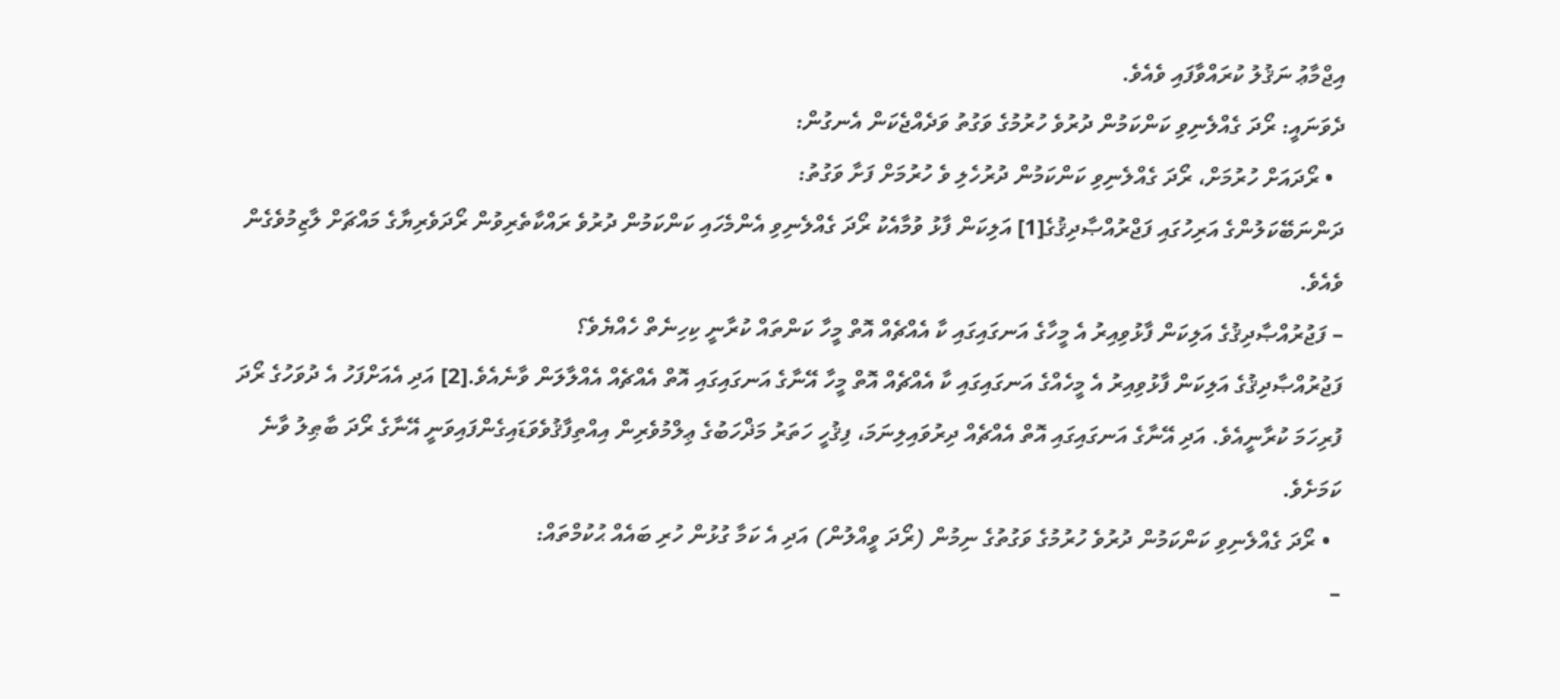އިޖްމާޢު ނަޤުލު ކުރައްވާފައި ވެއެވެ.
ދެވަނައީ: ރޯދަ ގެއްލެނިވި ކަންކަމުން ދުރުވެ ހުރުމުގެ ވަގުތު ވަދެއްޖެކަން އެނގުން:
  • ރޯދައަށް ހުރުމަށް، ރޯދަ ގެއްލެނިވި ކަންކަމުން ދުރުހެލި ވެ ހުރުމަށް ފަށާ ވަގުތު:
ދަންނަބޭކަލުންގެ އަރިހުގައި ފަޖްރުއްޞާދިޤުގެ[1] އަލިކަން ފާޅު ވުމާއެކު ރޯދަ ގެއްލެނިވި އެންމެހައި ކަންކަމުން ދުރުވެ ރައްކާތެރިވުން ރޯދަވެރިޔާގެ މައްޗަށް ލާޒިމުވެގެން ވެއެވެ.
– ފަޖުރުއްޞާދިޤުގެ އަލިކަން ފާޅުވިއިރު އެ މީހާގެ އަނގައިގައި ކާ އެއްޗެއް އޮތް މީހާ ކަންތައް ކުރާނީ ކިހިނެތް ހެއްޔެވެ؟
ފަޖުރުއްޞާދިޤުގެ އަލިކަން ފާޅުވިއިރު އެ މީހެއްގެ އަނގައިގައި ކާ އެއްޗެއް އޮތް މީހާ އޭނާގެ އަނގައިގައި އޮތް އެއްޗެއް އެއްލާލަން ވާނެއެވެ.[2] އަދި އެއަށްފަހު އެ ދުވަހުގެ ރޯދަ ފުރިހަމަ ކުރާނީއެވެ. އަދި އޭނާގެ އަނގައިގައި އޮތް އެއްޗެއް ދިރުވައިލިނަމަ، ފިޤުހީ ހަތަރު މަޛްހަބުގެ ޢިލްމުވެރިން އިއްތިފާޤުވެވަޑައިގެންފައިވަނީ އޭނާގެ ރޯދަ ބާޠިލު ވާނެ ކަމަށެވެ.
  • ރޯދަ ގެއްލެނިވި ކަންކަމުން ދުރުވެ ހުރުމުގެ ވަގުތުގެ ނިމުން (ރޯދަ ވީއްލުން) އަދި އެ ކަމާ ގުޅުން ހުރި ބައެއް ޙުކުމްތައް:
–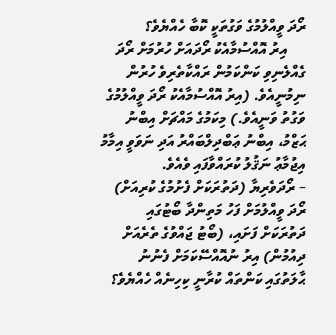ރޯދަ ވީއްލުމުގެ ވަގުތަކީ ކޮބާ ހެއްޔެވެ؟
     އިރު އޮއްސުމާއެކު ރޯދައަށް ހުރުމަށް ރޯދަ ގެއްލެނިވި ކަންކަމުން ރައްކާތެރިވެ ހުރުން ނިމުނީއެވެ. (އިރު އޮއްސުމާއެކު ރޯދަ ވީއްލުމުގެ ވަގުތު ވަނީއެވެ.) މިކަމުގެ މައްޗަށް އިބްނު ޙަޒްމު، އިބްނު ޢަބްދިލްބައްރު އަދި ނަވަވީ އިމާމު އިޖުމާޢު ނަޤުލު ކުރައްވާފައި ވެއެވެ.
– ރޯދަވެރިޔާ (ދަތުރަކަށް ފެށުމުގެ ކުރިއަށް) ރޯދަ ވީއްލުމަށް ފަހު މަތިންދާ ބޯޓުގައި ދަތުރަކަށް ފަށައި، (ބޯޓު ޖައްވުގެ ތެރެއަށް ދިއުމުން) އިރު ނުއޮއްސޭކަމަށް ފެނުނު ޙާލަތުގައި ކަންތައް ކުރާނީ ކިހިނެއް ހެއްޔެވެ؟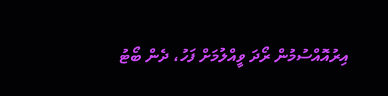އިރުއޮއްސުމުން ރޯދަ ވީއްލުމަށް ފަހު، ދެން ބޯޓު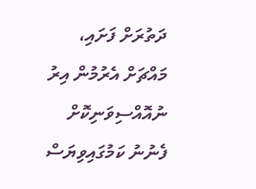ދަތުރަށް ފަށައި، މައްޗަށް އެރުމުން އިރު ނުއޮއްސިވަނިކޮށް ފެނުނު ކަމުގައިވިޔަސް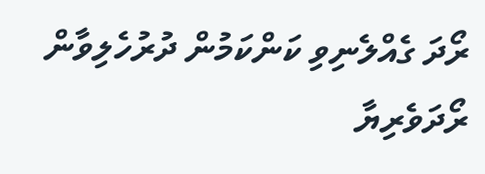ރޯދަ ގެއްލެނިވި ކަންކަމުން ދުރުހެލިވާން ރޯދަވެރިޔާ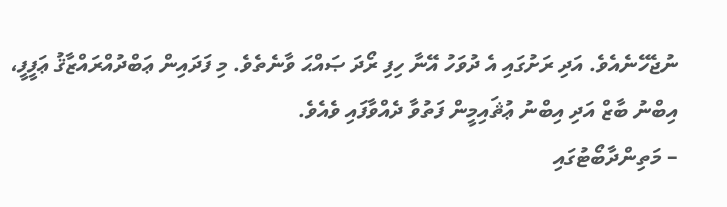ނުޖެހޭނެއެވެ. އަދި ރަށުގައި އެ ދުވަހު އޭނާ ހިފި ރޯދަ ޞައްޙަ ވާނެތެވެ. މި ފަދައިން ޢަބްދުއްރައްޒާޤު ޢަފީފީ، އިބްނު ބާޒް އަދި އިބްނު ޢުޘައިމީން ފަތުވާ ދެއްވާފައި ވެއެވެ.
– މަތިންދާބޯޓުގައި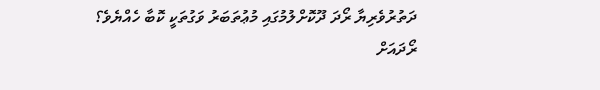ދަތުރުވެރިޔާ ރޯދަ ދޫކޮށްލުމުގައި މުޢުތަބަރު ވަގުތަކީ ކޮބާ ހެއްޔެވެ؟
ރޯދައަށް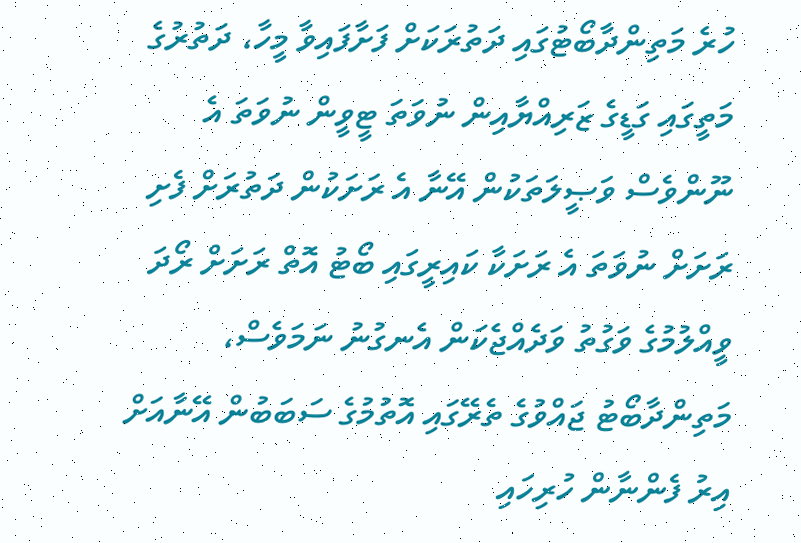ހުރެ މަތިންދާބޯޓުގައި ދަތުރަކަށް ފަށާފައިވާ މީހާ، ދަތުރުގެ މަތީގައި ގަޑީގެ ޒަރިއްޔާއިން ނުވަތަ ޓީވީން ނުވަތަ އެ ނޫންވެސް ވަޞީލަތަކުން އޭނާ އެ ރަށަކުން ދަތުރަށް ފެށި ރަށަށް ނުވަތަ އެ ރަށަކާ ކައިރީގައި ބޯޓު އޮތް ރަށަށް ރޯދަ ވީއްލުމުގެ ވަގުތު ވަދެއްޖެކަން އެނގުނު ނަމަވެސް، މަތިންދާބޯޓު ޖައްވުގެ ތެރޭގައި އޮތުމުގެ ސަބަބުން އޭނާއަށް އިރު ފެންނާން ހުރިހައި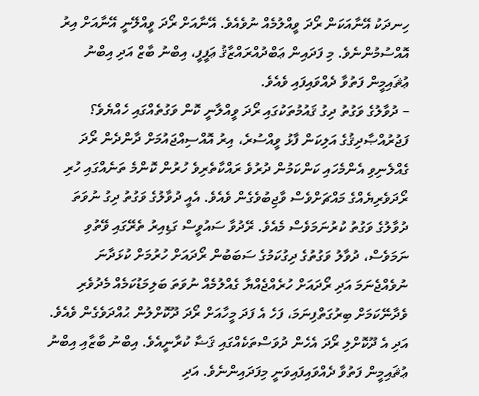ހިނދަކު އޭނާއަކަން ރޯދަ ވީއްލުމެއް ނުވެއެވެ. އޭނާއަށް ރޯދަ ވީއްލޭނީ އޭނާއަށް އިރު އޮއްސުމުންނެވެ. މި ފަދައިން ޢަބްދުއްރައްޒާޤު ޢަފީފީ، އިބްނު ބާޒް އަދި އިބްނު ޢުޘައިމީން ފަތުވާ ދެއްވައިފައި ވެއެވެ.
– ދުވާލުގެ ވަގުތު ދިގު ޤައުމުތަކުގައި ރޯދަ ވީއްލާނީ ކޮން ވަގުތެއްގައި ހެއްޔެވެ؟
ފަޖުރުއްޞާދިޤުގެ އަލިކަން ފާޅު ވީއްސުރެ، އިރު އޮއްސިއްޖައުމަށް ދާންދެން ރޯދަ ގެއްލެނިވި އެންމެހައި ކަންކަމުން ދުރުވެ ރައްކާތެރިވެ ހުރުން ކޮންމެ ތަނެއްގައި ހުރި ރޯދަވެރިޔެއްގެ މައްޗަށްވެސް ވާޖިބުވެގެން ވެއެވެ. އެއީ ދުވާލުގެ ވަގުތު ދިގު ނުވަތަ ދުވާލުގެ ވަގުތު ކުރުނަމަވެސް މެއެވެ. ރޭދުވާ ސައުވީސް ގަޑިއިރު ތެރޭގައި ވޭތުވި ނަމަވެސް، ދުވާލު ވަގުތުގެ ދިގުކަމުގެ ސަބަބުން ރޯދައަށް ހުރުމަށް ކުޅަދާނަ ނުވެއްޖެނަމަ އަދި ރޯދައަށް ހުރެއްޖެއްޔާ ގެއްލުމެއް ނުވަތަ ބަލިމަޑުކަމެއް މެދުވެރި ވެދާނޭކަމަށް ބިރުގަތްފިނަމަ، ފަހެ އެ ފަދަ މީހާއަށް ރޯދަ ދޫކޮށްލުން ޙުއްދަވެގެން ވެއެވެ. އަދި އެ ދޫކޮށްލި ރޯދަ އެހެން ދުވަސްތަކެއްގައި ޤަޟާ ކުރާނީއެވެ. އިބްނު ބާޒާއި އިބްނު ޢުޘައިމީން ފަތުވާ ދެއްވައިފައިވަނީ މިފަދައިންނެވެ. އަދި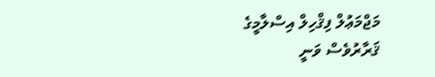މަޖްމަޢުލް ފިޤްހިލް އިސްލާމީގެ ޤަރާރުވެސް ވަނީ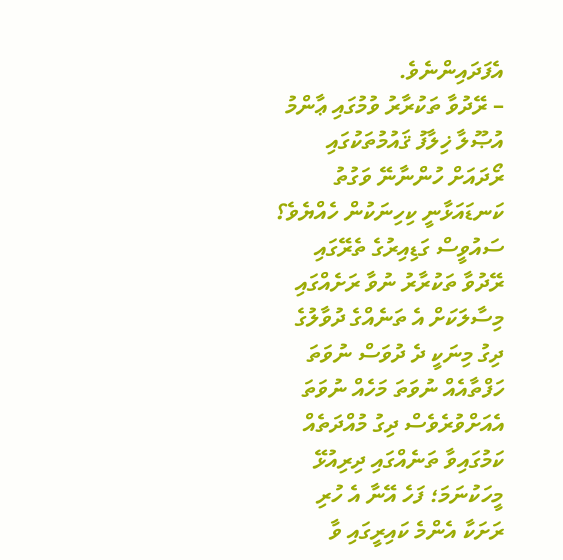އެފަދައިންނެވެ.
– ރޭދުވާ ތަކުރާރު ވުމުގައި ޢާންމު އުޞޫލާ ޚިލާފު ޤައުމުތަކުގައި ރޯދައަށް ހުންނާނޭ ވަގުތު ކަނޑައަޅާނީ ކިހިނަކުން ހެއްޔެވެ؟
ސައުވީސް ގަޑިއިރުގެ ތެރޭގައި ރޭދުވާ ތަކުރާރު ނުވާ ރަށެއްގައި މިސާލަކަށް އެ ތަނެއްގެ ދުވާލުގެ ދިގު މިނަކީ ދެ ދުވަސް ނުވަތަ ހަފްތާއެއް ނުވަތަ މަހެއް ނުވަތަ އެއަށްވުރެވެސް ދިގު މުއްދަތެއް ކަމުގައިވާ ތަނެއްގައި ދިރިއުޅޭ މީހަކުނަމަ؛ ފަހެ އޭނާ އެ ހުރި ރަށަކާ އެންމެ ކައިރީގައި ވާ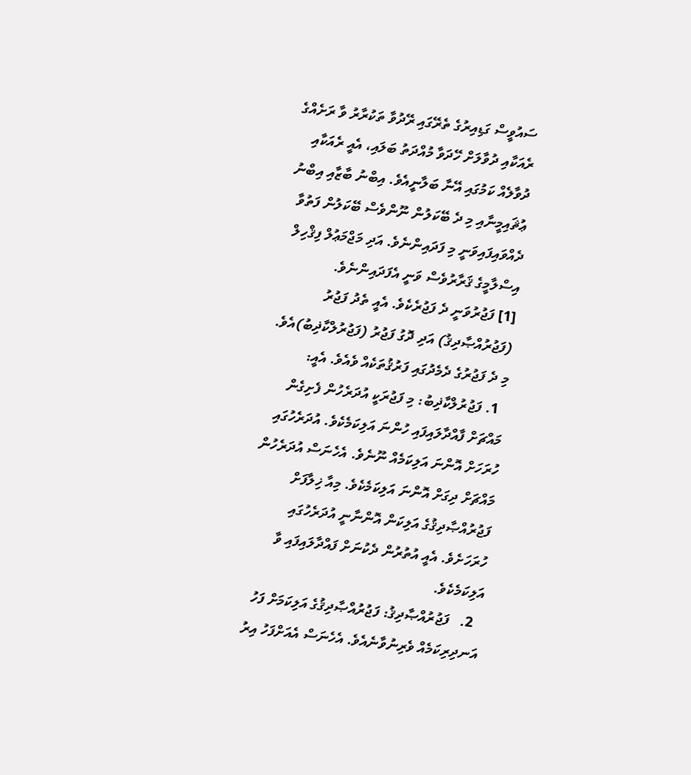ސައުވީސް ގަޑިއިރުގެ ތެރޭގައި ރޭދުވާ ތަކުރާރު ވާ ރަށެއްގެ ރެއަކާއި ދުވާލަށް ހޭދަވާ މުއްދަތު ބަލައި، އެއީ ރެއަކާއި ދުވާލެއް ކަމުގައި އޭނާ ބަލާނީއެވެ. އިބްނު ބާޒާއި އިބްނު ޢުޘައިމީނާއި މި ދެ ބޭކަލުން ނޫންވެސް ބޭކަލުން ފަތުވާ ދެއްވައިފައިވަނީ މި ފަދައިންނެވެ. އަދި މަޖްމަޢުލް ފިޤްހިލް އިސްލާމީގެ ޤަރާރުވެސް ވަނީ އެފަދައިންނެވެ.
[1] ފަޖުރުވަނީ ދެ ފަޖުރެކެވެ. އެއީ ތެދު ފަޖުރު (ފަޖުރުއްޞާދިޤު) އަދި ދޮގު ފަޖުރު (ފަޖުރުލްކާޛިބު)އެވެ.
މި ދެ ފަޖުރުގެ ދެމެދުގައި ފަރުޤުތަކެއް ވެއެވެ. އެއީ:
  1. ފަޖުރުލްކާޛިބު: މި ފަޖުރަކީ އުދަރެހުން ފެށިގެން މައްޗަށް ފާއްދާލައިފައި ހުންނަ އަލިކަމެކެވެ. އުދަރެހުގައި ހުރަހަށް އޮންނަ އަލިކަމެއް ނޫނެވެ. އެހެނަސް އުދަރެހުން މައްޗަށް ދިގަށް އޮންނަ އަލިކަމެކެވެ. މިއާ ޚިލާފަށް ފަޖުރުއްޞާދިޤުގެ އަލިކަން އޮންނާނީ އުދަރެހުގައި ހުރަހަށެވެ. އެއީ އުތުރުން ދެކުނަށް ފައްދާލައިފައި ވާ އަލިކަމެކެވެ.
  2.   ފަޖުރުއްޞާދިޤު: ފަޖުރުއްޞާދިޤުގެ އަލިކަމަށް ފަހު އަނދިރިކަމެއް ވެރިނުވާނެއެވެ. އެހެނަސް އެއަށްފަހު އިރު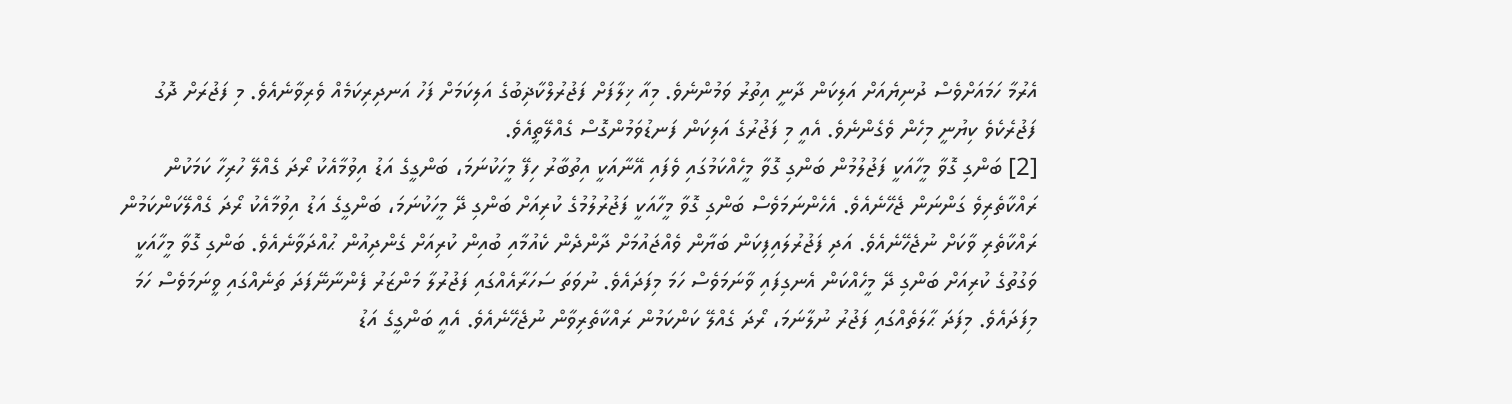އެރުމާ ހަމައަށްވެސް ދުނިޔެއަށް އަލިކަން ދާނީ އިތުރު ވަމުންނެވެ. މިއާ ޚިލާފަށް ފަޖުރުލްކާޛިބުގެ އަލިކަމަށް ފަހު އަނދިރިކަމެއް ވެރިވާނެއެވެ. މި ފަޖުރަށް ދޮގު ފަޖުރެކެވެ ކިޔުނީ މިހެން ވެގެންނެވެ. އެއީ މި ފަޖުރުގެ އަލިކަން ފަނޑުވަމުންގޮސް ގެއްލޭތީއެވެ.
[2] ބަންގި ގޮވާ މީހާއަކީ ފަޖުލުމުން ބަންގި ގޮވާ މީހެއްކަމުގައި ވެފައި އޭނާއަކީ އިތުބާރު ހިފޭ މީހަކުނަމަ، ބަންގީގެ އަޑު އިވުމާއެކު ރޯދަ ގެއްލޭ ހުރިހާ ކަމަކުން ރައްކާތެރިވެ ގަންނަން ޖެހޭނެއެވެ. އެހެންނަމަވެސް ބަންގި ގޮވާ މީހާއަކީ ފަޖުރުލުމުގެ ކުރިއަށް ބަންގި ދޭ މީހަކުނަމަ، ބަންގީގެ އަޑު އިވުމާއެކު ރޯދަ ގެއްލޭކަންކަމުން ރައްކާތެރި ވާކަށް ނުޖެހޭނެއެވެ. އަދި ފަޖުރުލައިފިކަން ބަޔާން ވެއްޖައުމަށް ދާންދެން ކެއުމާއި ބުއިން ކުރިއަށް ގެންދިއުން ޙުއްދަވާނެއެވެ. ބަންގި ގޮވާ މީހާއަކީ ވަގުތުގެ ކުރިއަށް ބަންގި ދޭ މީހެއްކަން އެނގިފައި ވާނަމަވެސް ހަމަ މިފަދައެވެ. ނުވަތަ ސަހަރާއެއްގައި ފަޖުރުލާ މަންޒަރު ފެންނާނޭފަދަ ތަނެއްގައި ވީނަމަވެސް ހަމަ މިފަދައެވެ. މިފަދަ ޙާލަތެއްގައި ފަޖުރު ނުލާނަމަ، ރޯދަ ގެއްލޭ ކަންކަމުން ރައްކާތެރިވާން ނުޖެހޭނެއެވެ. އެއީ ބަންގީގެ އަޑު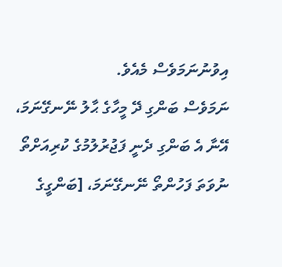އިވުނުނަމަވެސް މެއެވެ.
ނަމަވެސް ބަންގި ދޭ މީހާގެ ޙާލު ނޭނގޭނަމަ، އޭނާ އެ ބަންގި ދެނީ ފަޖުރުލުމުގެ ކުރިއަށްތޯ ނުވަތަ ފަހުންތޯ ނޭނގޭނަމަ، [ބަންގީގެ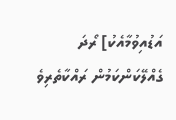އަޑުއިވުމާއެކު] ރޯދަ ގެއްލޭކަންކަމުން ރައްކާތެރިވެ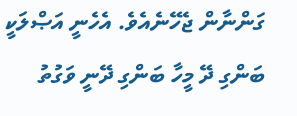ގަންނާން ޖެހޭނެއެވެ. އެހެނީ އަޞްލަކީ ބަންގި ދޭ މީހާ ބަންގި ދޭނީ ވަގުތު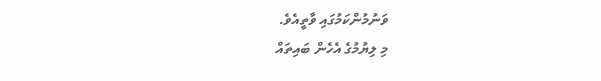ވަނުމުންކަމުގައި ވާތީއެވެ.
މި ލިޔުމުގެ އެހެން ބައިތައް